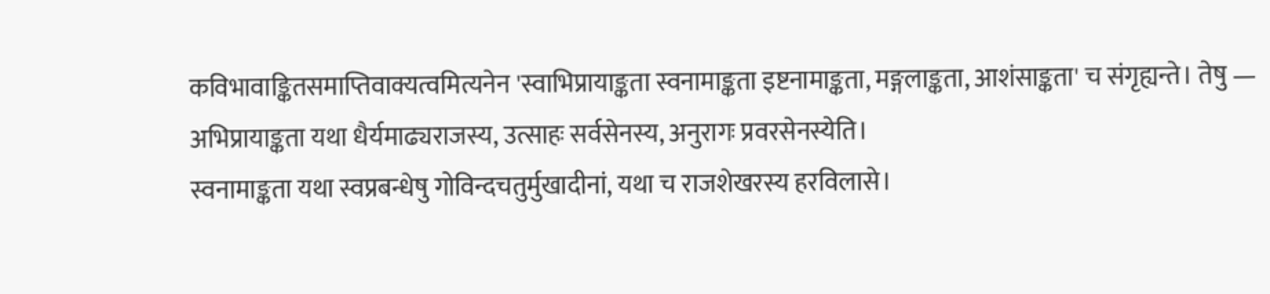कविभावाङ्कितसमाप्तिवाक्यत्वमित्यनेन 'स्वाभिप्रायाङ्कता स्वनामाङ्कता इष्टनामाङ्कता, मङ्गलाङ्कता, आशंसाङ्कता' च संगृह्यन्ते। तेषु —
अभिप्रायाङ्कता यथा धैर्यमाढ्यराजस्य, उत्साहः सर्वसेनस्य, अनुरागः प्रवरसेनस्येति।
स्वनामाङ्कता यथा स्वप्रबन्धेषु गोविन्दचतुर्मुखादीनां, यथा च राजशेखरस्य हरविलासे।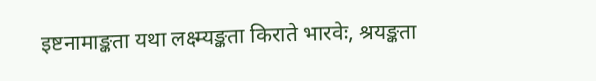इष्टनामाङ्कता यथा लक्ष्म्यङ्कता किराते भारवेः, श्रयङ्कता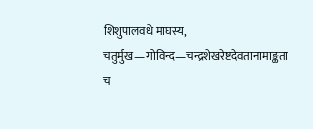शिशुपालवधे माघस्य, चतुर्मुख—गोविन्द—चन्द्रशेखरेष्टदेवतानामाङ्कता च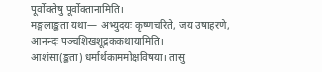पूर्वोक्तेषु पूर्वोक्तानामिति।
मङ्गलाङ्कता यथा— अभ्युदयः कृष्णचरिते, जय उषाहरणे, आनन्दः पञ्चशिखशूद्रककथायामिति।
आशंसा(ङ्कता) धर्मार्थकाममोक्षविषया। तासु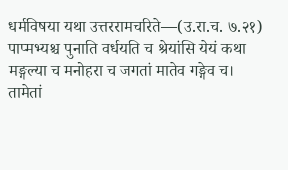धर्मविषया यथा उत्तररामचरिते—(उ.रा.च. ७.२१)
पाप्मभ्यश्च पुनाति वर्धयति च श्रेयांसि येयं कथा
मङ्गल्या च मनोहरा च जगतां मातेव गङ्गेव च।
तामेतां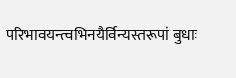परिभावयन्त्वभिनयैर्विन्यस्तरूपां बुधाः